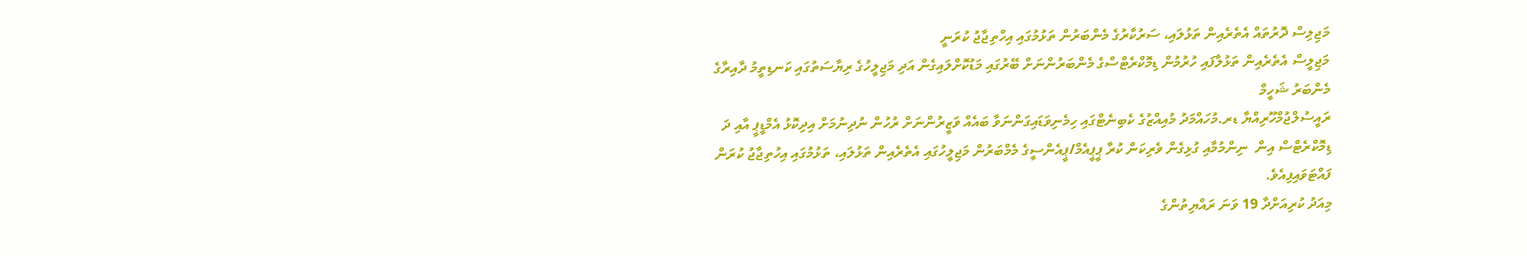މަޖިލިސް ދޮރުތައް އެތެރެއިން ތަޅުލައި، ސަރުކާރުގެ މެންބަރުން ތަޅުމުގައި އިހްތިޖާޖު ކުރަނީ
މަޖިލީސް އެތެރެއިން ތަޅުލާފައި ހުރުމުން ޑިމޮކްރެޓްސްގެ މެންބަރުންނަށް ބޭރުގައި މަޑުކޮށްލައިގެން އަދި މަޖިލީހުގެ ރިޔާސަތުގައި ކަނޑިތީމު ދާއިރާގެ މެންބަރު ޝަހީމް
ރައީސުލްޖުމްހޫރިއްޔާ ޑރ.މުހައްމަދު މުއިއްޒުގެ ކެބިނެޓްގައި ހިމެނިވަޑައިގަންނަވާ ބައެއް ވަޒީރުންނަށް ރުހުން ނުދިނުމަށް އިދިކޮޅު އެމްޑީޕީ އާއި ދަ ޑިމޮކްރެޓްސް އިން  ނިންމުމާއި ގުޅިގެން ވެރިކަން ކުރާ ޕީޕީއެމް/ޕީއެންސީގެ މެމްބަރުން މަޖިލީހުގައި އެތެރެއިން ތަޅުލައި، ތަޅުމުގައި އިހުތިޖާޖު ކުރަން ފައްޓަވައިފިއެވެ.
މިއަދު ކުރިއަށްދާ 19 ވަނަ ރައްޔިތުންގެ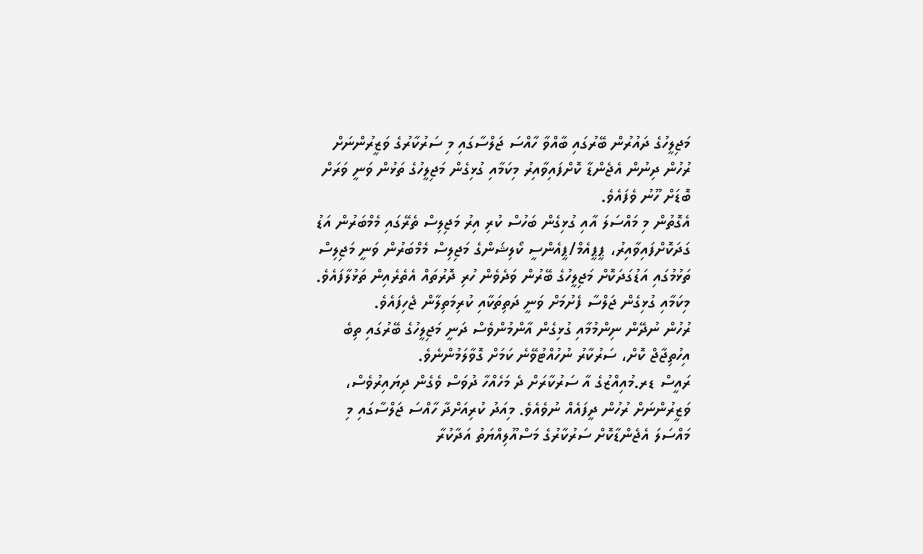މަޖިލީހުގެ ދައުރުން ބޭރުގައި ބާއްވާ ހާއްސަ ޖަލްސާގައި މި ސަރުކާރުގެ ވަޒީރުންނަށް ރުހުން ދިނުން އެޖެންޑާ ކޮށްފައިވާއިރު މިކަމާއި ގުޅިގެން މަޖިލީހުގެ ތަޅުން ވަނީ ވަރަށް ބޮޑަށް ހޫނު ވެފައެވެ.
އެގޮތުން މި މައްސަލަ އާއި ގުޅިގެން ބަހުސް ކުރި އިރު މަޖިލިސް ތެރޭގައި މެމްބަރުން އަޑު ގަދަކޮށްފައިވާއިރު، ޕީޕީއެމް/ޕީއެންސީ ކޯލިޝަންގެ މަޖިލިސް މެމްބަރުން ވަނީ މަޖިލިސް ތަޅުމުގައި އަޑުގަދަކޮށް މަޖިލީހުގެ ބޭރުން ވަދެވެން ހުރި ދޮރުތައް އެތެރެއިން ތަޅުލާފައެވެ. މިކަމާއި ގުޅިގެން ޖަލްސާ ފެށުމަށް ވަނީ ދަތިތަކާއި ކުރިމަތިލާން ޖެހިފައެވެ.
ރުހުން ނުދޭން ނިންމުމާއި ގުޅިގެން އާންމުންވެސް ދަނީ މަޖިލީހުގެ ބޭރުގައި ތިބެ އިހުތިޖާޖް ކޮށް، ސަރުކާރު ނުހުއްޓުވޭނެ ކަމަށް ގޮވާލަމުންނެވެ.
ރައީސް ޑރ.މުއިއްޒުގެ އާ ސަރުކާރަށް ދެ މަހެއްހާ ދުވަސް ވެގެން ދިޔައިރުވެސް، ވަޒީރުންނަށް ރުހުން ދީފައެއް ނުވެއެވެ. މިއަދު ކުރިއަށްދާ ހާއްސަ ޖަލްސާގައި މި މައްސަލަ އެޖެންޑާކޮށް ސަރުކާރުގެ މަސްއޫލިއްޔަތު އަދާކުރާ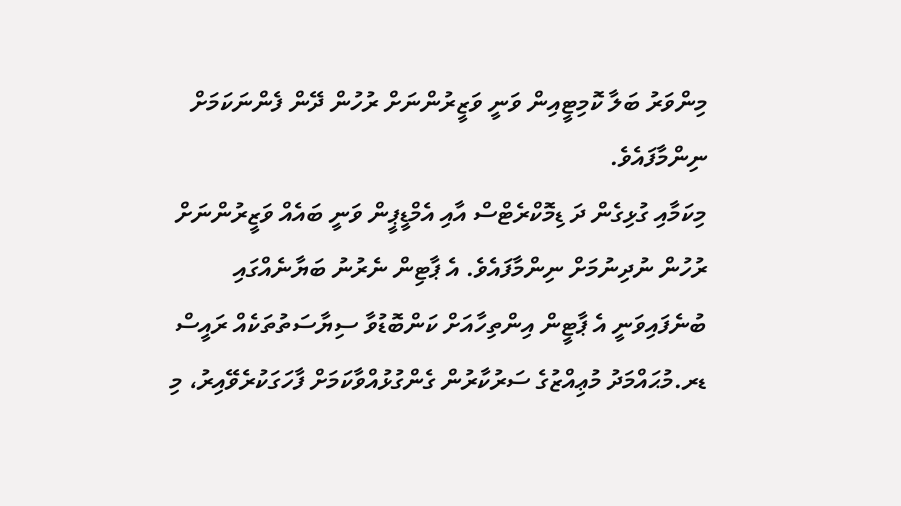މިންވަރު ބަލާ ކޮމިޓީއިން ވަނީ ވަޒީރުންނަށް ރުހުން ދޭން ފެންނަކަމަށް ނިންމާފައެވެ.
މިކަމާއި ގުޅިގެން ދަ ޑިމޮކްރެޓްސް އާއި އެމްޑީޕީން ވަނީ ބައެއް ވަޒީރުންނަށް ރުހުން ނުދިނުމަށް ނިންމާފައެވެ. އެ ޕާޓިން ނެރުނު ބަޔާނެއްގައި ބުނެފައިވަނީ އެ ޕާޓީން އިންތިހާއަށް ކަންބޮޑުވާ ސިޔާސަތުތަކެއް ރައީސް ޑރ.މުޙައްމަދު މުޢިއްޒުގެ ސަރުކާރުން ގެންގުޅުއްވާކަމަށް ފާހަގަކުރެވޭއިރު، މި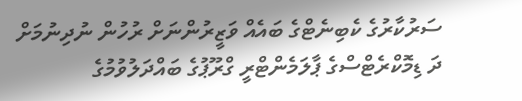ސަރުކާރުގެ ކެބިނެޓްގެ ބައެއް ވަޒީރުންނަށް ރުހުން ނުދިނުމަށް ދަ ޑިމޮކްރެޓްސްގެ ޕާލަމެންޓްރީ ގްރޫޕުގެ ބައްދަލުވުމުގެ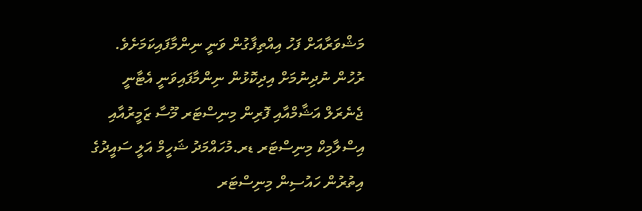މަޝްވަރާއަށް ފަހު އިއްތިފާގުން ވަނީ ނިންމާފައިކަމަށެވެ.
ރުހުން ނުދިނުމަށް އިދިކޮޅުން ނިންމާފައިވަނީ އެޓާނީ ޖެނެރަލް އަޝާމްއާއި ފޮރިން މިނިސްޓަރ މޫސާ ޒަމީރުއާއި އިސްލާމިކް މިނިސްޓަރ ޑރ.މުހައްމަދު ޝަހީމް އަލީ ސައީދުގެ އިތުރުން ހައުސިން މިނިސްޓަރ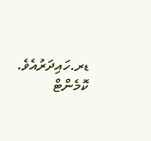ޑރ.ހައިދަރުއެވެ.
ކޮމެންޓް